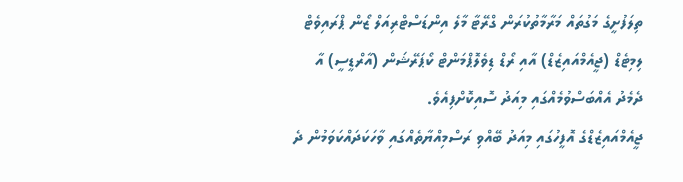ތިލަފުށީގެ މަގުތައް މަރާމާތުކުރަން ގްރޭޓާ މާލެ އިންޑަސްޓްރިއަލް ޒޯން ޕްރައިވެޓް ލިމިޓެޑް (ޖީއެމްއައިޒެޑް) އާއި ރޯޑް ޑިވެލޮޕްމަންޓް ކޯޕަރޭޝަން (އާރްޑީސީ) އާ ދެމެދު އެއްބަސްވުމެއްގައި މިއަދު ސޮއިކޮށްފިއެވެ.
ޖީއެމްއައިޒެޑްގެ އޮފީހުގައި މިއަދު ބޭއްވި ރަސްމިއްޔާތެއްގައި ވާހަކަދައްކަވަމުން ދެ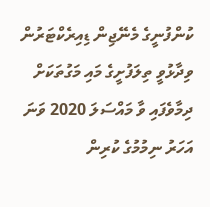ކުންފުނީގެ މެނޭޖިން ޑިއިރެކްޓަރުން ވިދާޅުވީ ތިލަފުށީގެ މައި މަގުތަކަށް ދިމާވެފައި ވާ މައްސަލަ 2020 ވަނަ އަހަރު ނިމުމުގެ ކުރިން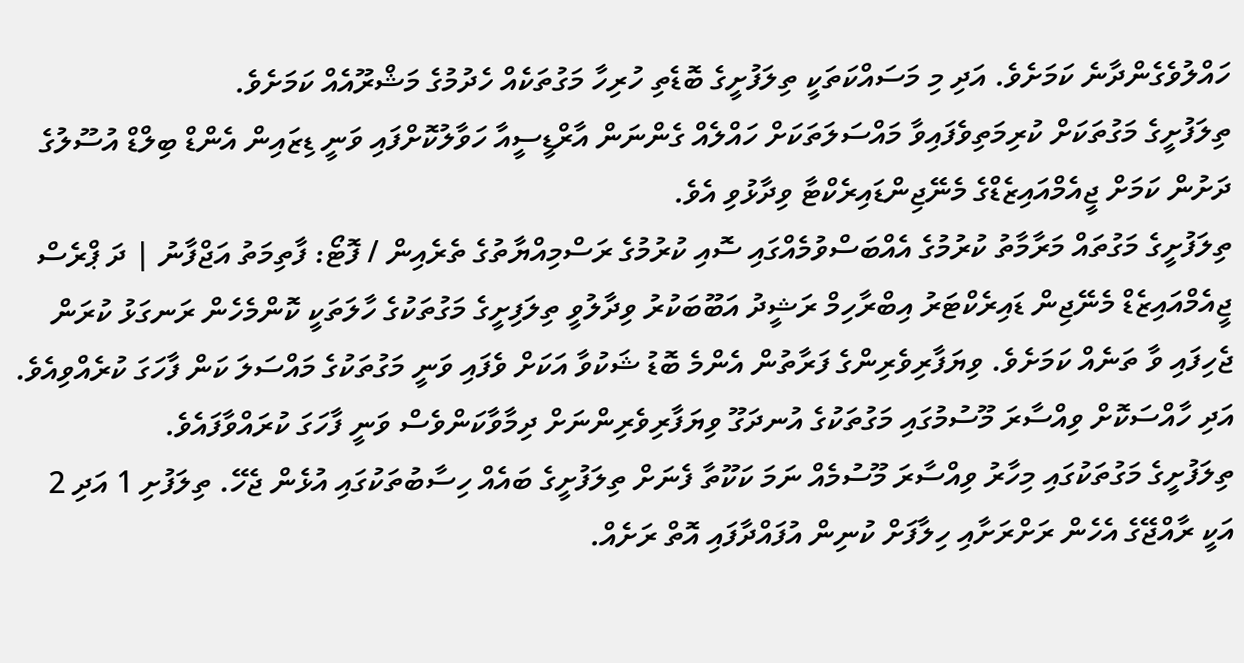ހައްލުވެގެންދާނެ ކަމަށެވެ. އަދި މި މަސައްކަތަކީ ތިލަފުށީގެ ބޮޑެތި ހުރިހާ މަގުތަކެއް ހެދުމުގެ މަޝްރޫއެއް ކަމަށެވެ.
ތިލަފުށީގެ މަގުތަކަށް ކުރިމަތިވެފައިވާ މައްސަލަތަކަށް ހައްލެއް ގެންނަން އާރްޑީސީއާ ހަވާލުކޮށްފައި ވަނީ ޑިޒައިން އެންޑް ބިލްޑް އުސޫލުގެ ދަށުން ކަމަށް ޖީއެމްއައިޒެޑްގެ މެނޭޖިންޑައިރެކްޓާ ވިދާޅުވި އެވެ.
ތިލަފުށީގެ މަގުތައް މަރާމާތު ކުރުމުގެ އެއްބަސްވުމެއްގައި ސޮއި ކުރުމުގެ ރަސްމިއްޔާތުގެ ތެރެއިން / ފޮޓޯ: ފާތިމަތު އަޖްފާނު | ދަ ޕްރެސް
ޖީއެމްއައިޒެޑް މެނޭޖިން ޑައިރެކްޓަރު އިބްރާހިމް ރަޝީދު އަބޫބަކުރު ވިދާލުވީ ތިލަފިށީގެ މަގުތަކުގެ ހާލަތަކީ ކޮންމެހެން ރަނގަޅު ކުރަން ޖެހިފައި ވާ ތަނެއް ކަމަށެވެ. ވިޔަފާރިވެރިންގެ ފަރާތުން އެންމެ ބޮޑު ޝަކުވާ އަކަށް ވެފައި ވަނީ މަގުތަކުގެ މައްސަލަ ކަން ފާހަގަ ކުރެއްވިއެވެ. އަދި ހާއްސަކޮށް ވިއްސާރަ މޫސުމުގައި މަގުތަކުގެ އުނދަގޫ ވިޔަފާރިވެރިންނަށް ދިމާވާކަންވެސް ވަނީ ފާހަގަ ކުރައްވާފައެވެ.
ތިލަފުށީގެ މަގުތަކުގައި މިހާރު ވިއްސާރަ މޫސުމެއް ނަމަ ކަކޫތާ ފެނަށް ތިލަފުށީގެ ބައެއް ހިސާބުތަކުގައި އުޅެން ޖެހޭ. ތިލަފުށި 1 އަދި 2 އަކީ ރާއްޖޭގެ އެހެން ރަށްރަށާއި ހިލާފަށް ކުނިން އުފައްދާފައި އޮތް ރަށެއް.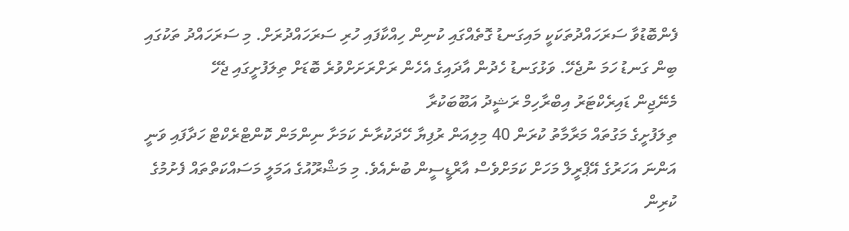ފެންބޮޑުވާ ސަރަހައްދުތަކަކީ މައިގަނޑު ގޮތެއްގައި ކުނިން ހިއްކާފައި ހުރި ސަރަހައްދުރަށް. މި ސަރަހައްދު ތަކުގައި ބިން ގަނޑު ހަމަ ނުޖެހޭ. ވަޅުގަނޑު ހެދުން އާދައިގެ އެހެން ރަށްރަށަށްވުރެ ބޮޑަށް ތިލަފުށީގައި ޖެހޭ
މެނޭޖިން ޑައިރެކްޓަރު އިބްރާހިމް ރަޝީދު އަބޫބަކުރާ
ތިލަފުށީގެ މަގުތައް މަރާމާތު ކުރަން 40 މިލިއަން ރުފިޔާ ހޭދަކުރާނެ ކަމަށާ ނިންމަން ކޮންޓްރެކްޓް ހަދާފައި ވަނީ އަންނަ އަހަރުގެ އޭޕްރީލް މަހަށް ކަމަށްވެސް އާރްޑީސީން ބުނެއެވެ. މި މަޝްރޫއުގެ އަމަލީ މަސައްކަތްތައް ފެށުމުގެ ކުރިން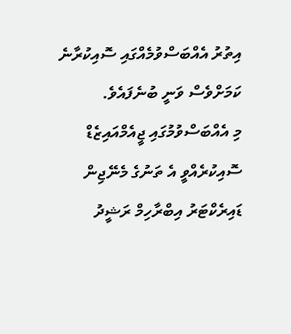އިތުރު އެއްބަސްވުމެއްގައި ސޮއިކުރާނެ ކަމަށްވެސް ވަނީ ބުނެފައެވެ.
މި އެއްބަސްވުމުގައި ޖީއެމްއައިޒެޑް ސޮއިކުރެއްވީ އެ ތަނުގެ މެނޭޖިން ޑައިރެކްޓަރު އިބްރާހިމް ރަޝީދު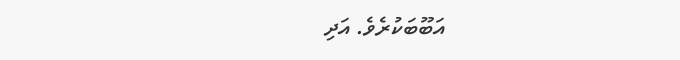އަބޫބަކުރެވެ. އަދި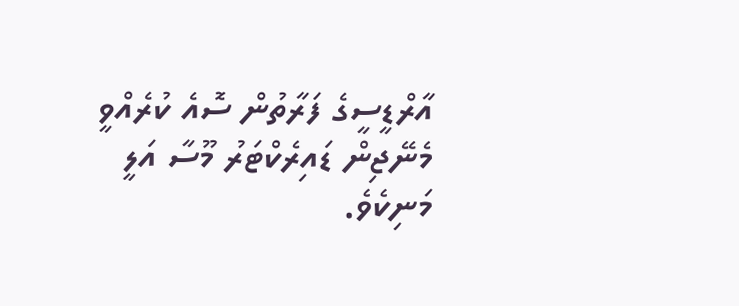އާރްޑީސީގެ ފަރާތުން ސޮއެ ކުރެއްވީ މެނޭޖިން ޑައިރެކްޓަރު މޫސާ އަލީ މަނިކެވެ.